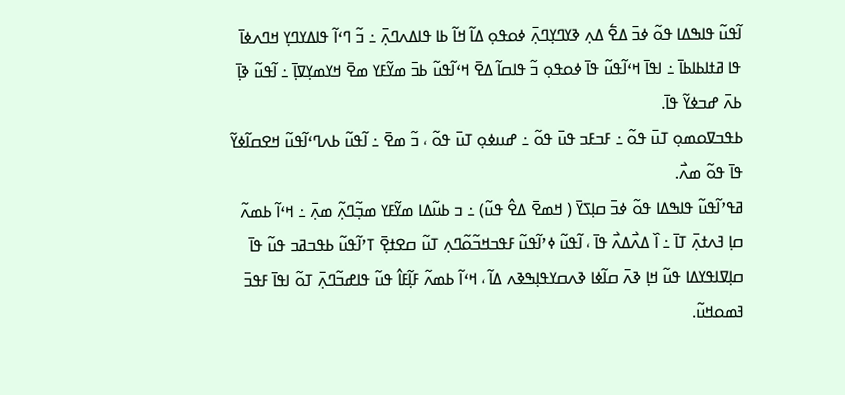ߊ߬ߟߎ߬ ߟߊߒߡߊ ߟߋ߬ ߦߏ߫ ߡߐ߱ ߡߍ߲ ߢߌߣߌ߲ߣߍ߲߫ ߦߋߟߋ߲ ߡߊ߬ ߞߊ߬ ߕߊ ߟߊߡߍߣߍ߲߫ ߸ ߏ߬ ߣߵߊ߬ ߟߊߡߌߣߌ߲ ߞߣߍߦߊ߫ ߟߊ ߥߙߊߕߊߕߊ߫ ߸ ߊߟߊ߫ ߞߵߊ߬ߟߎ߬ ߟߊ߫ ߦߋߟߋ߲ ߏ߬ ߟߊߛߊ߬ ߡߐ߫ ߞߵߊ߬ߟߎ߬ ߕߏ߫ ߘߌ߬ߓߌ ߘߐ߫ ߞߌߘߌ߲ߜߊ߲߫ ߸ ߊ߬ߟߎ߬ ߢߊ߲߫ ߕߍ߫ ߝߏߦߌ߬ ߟߊ߫.
ߕߟߏߜߋߘߋ߲ ߠߎ߫ ߟߋ߬ ߸ ߓߏߓߏ ߟߎ߫ ߟߋ߬ ߸ ߝߎߦߋ߲ ߠߎ߫ ߟߋ߬ ، ߏ߬ ߘߐ߫ ߸ ߊ߬ߟߎ߬ ߕߍߣߵߊ߬ߟߎ߬ ߞߐߛߊ߬ߦߌ߬ ߟߊ߫ ߟߋ߬ ߘߍ߯.
ߥߟߴߊ߬ߟߎ߬ ߟߊߒߡߊ ߟߋ߬ ߦߏ߫ ߛߊ߲ߖߌ߫ ( ߞߘߐ߫ ߡߐ߮ ߟߎ߬) ߸ ߏ ߕߎ߬ߡߊ ߘߌ߬ߓߌ ߘߏ߲߬ߣߍ߲߬ ߘߍ߲߫ ߸ ߞߵߊ߬ ߕߘߍ߬ ߛߊ߲ ߔߍߙߍ߲߫ ߠߊ߫ ߸ ߊ߰ ߡߍ߯ߡߍ߯ ߟߊ߫ ، ߊ߬ߟߎ߬ ߦߴߊ߬ߟߎ߬ ߓߟߏߞߏ߬ߋ߬ߣߍ߲ ߠߎ߬ ߛߐߙߐ߲߫ ߠߴߊ߬ߟߎ߬ ߕߟߏߥߏ ߟߎ߬ ߟߊ߫ ߛߊ߲ߜߊߟߌߡߊ ߟߎ߬ ߞߊ߲ ߢߍ߫ ߛߊ߬ߦߊ ߢߍߛߌߟߊ߲ߒߢߍ ߡߊ߬ ، ߞߵߊ߬ ߕߘߍ߬ ߓߊ߲߬ߓߊ߮ ߟߎ߬ ߟߊߝߏ߬ߣߍ߲߫ ߠߋ߬ ߊߟߊ߫ ߓߟߏ߫ ߔߘߋߞߎ߬.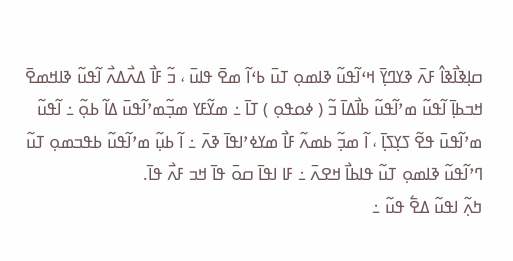ߛߊ߲ߢߊ߯ߢߊ߮ ߓߍ߫ ߢߌߣߌ߲߫ ߞߵߊ߬ߟߎ߬ ߢߊߘߋ߲ ߠߎ߫ ߕߵߊ߬ ߘߐ߫ ߟߊߎ߫ ، ߏ߬ ߓߊ߯ ߡߍ߯ߡߍ߯ ߊ߬ߟߎ߬ ߢߊߞߘߐ߫ ߞߏߕߊ߲߫ ߊ߬ߟߎ߬ ߘߴߊ߬ߟߎ߬ ߕߊ߯ߡߊ߫ ߏ߬ ( ߦߋߟߋ߲ ) ߠߊ߫ ߸ ߘߌ߬ߓߌ ߘߏ߲߬ߘߴߊ߬ߟߎ߫ ߡߊ߬ ߕߋ߲߬ ߸ ߊ߬ߟߎ߬ ߘߴߊ߬ߟߎ߫ ߟߐ߬ ߖߌ߲ߖߊ߲߫ ، ߊ߬ ߘߏ߲߬ ߕߘߍ߬ ߓߊ߯ ߘߌߦߴߊߟߊ߫ ߢߍ߫ ߸ ߊ߬ ߕߎ߲߬ ߘߴߊ߬ߟߎ߬ ߕߟߏߘߋ߲ ߠߎ߬ ߣߴߊ߬ߟߎ߬ ߢߊߘߋ߲ ߠߎ߬ ߟߊߕߊ߯ ߞߐߍ߫ ߸ ߓߊ ߊߟߊ߫ ߛߋ߫ ߟߊ߫ ߞߏ ߓߍ߯ ߟߊ߫.
ߤߍ߲߬ ߊߟߎ߬ ߡߐ߱ ߟߎ߬ ߸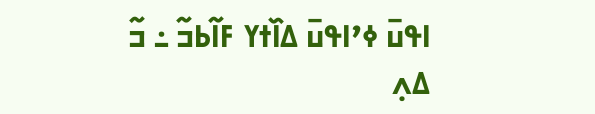ߊߟߎ߫ ߦߴߊߟߎ߫ ߡߊ߰ߙߌ ߓߊ߬ߕߏ߬ ߸ ߏ߬ ߡߍ߲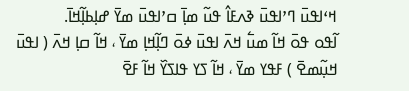ߞߵߊߟߎ߫ ߣߴߊߟߎ߫ ߢߍߓߊ߮ ߟߎ߬ ߘߊ߲߫ ߛߴߊߟߎ߫ ߘߌ߫ ߝߊ߲ߕߊ߲߬ߞߊ߫.
ߊ߬ߟߋ ߟߋ߫ ߞߊ߬ ߘߎ߱ ߞߍ߫ ߊߟߎ߫ ߦߋ߫ ߣߊ߲߬ߞߊ߲ ߘߌ߫ ، ߞߊ߬ ߛߊ߲ ߞߍ߫ ( ߊߟߎ߫ ߞߎ߲߬ߘߐ߫ ) ߓߟߌ ߘߌ߫ ، ߞߊ߬ ߖߌ ߟߊߖߌ߰ ߞߊ߬ ߓߐ߫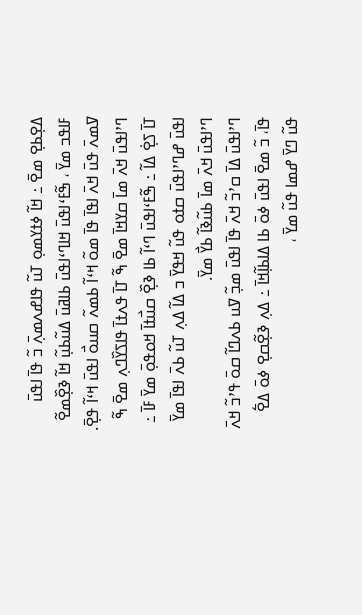ߡߐ߲ߕߐ߲ ߘߐ߫ ߸ ߞߊ߬ ߦߙߌߘߋ߲ ߠߎ߬ ߟߊߝߍߘߍ߲߫ ߏ߬ ߟߊ߫ ߊߟߎ߫ ߓߊߟߏ ߘߌ߫ ، ߒ߬ߓߵߊߟߎ߫ ߞߊߣߵߊߟߎ߫ ߕߊߥߎ߫ ߡߎ߬ߕߎ߲߬ ߞߊ߬ ߢߐ߲߰ߘߐ߬ ߜߘߍ߫ ߟߎ߫ ߞߍ߫ ߊߟߊ߫ ߟߊ߫ ߘߋ߬ ߞߵߊ߬ ߕߘߍ߬ ߛߎߋ߯ ߊߟߎ߫ ߞߵߊ߬ ߟߐ߲߫.
ߣߴߊߟߎ߫ ߞߍ߫ ߘߊ߫ ߛߌߞߊ߫ ߘߐ߫ ߒ߬ ߠߊ߫ ߟߍߙߊ߫ ߟߊߖߌ߰ߣߍ߲ ߘߐ߫ ߒ߬ ߠߊ߫ ߖߐ߲߭ ߡߊ߬ ߸ ߒ߬ߓߵߊߟߎ߫ ߣߵߊ߬ ߕߊ ߢߐ߲߰ ߛߎ߯ߙߊ߫ ߞߋߟߋ߲߫ ߘߌ߫ ߓߊ߫ ߸ ߊߟߎ߫ ߝߣߴߊߟߎ߫ ߛߙߋ ߟߎ߬ ߞߟߌ߫ ߏ ߡߊ߬ ߡߍ߲ ߠߎ߬ ߕߍ߫ ߊߟߊ߫ ߘߌ߫ ߣߴߊߟߎ߫ ߞߍ߫ ߘߊ߫ ߕߎ߬ߢߊ߬ ߕߌ߯ ߘߌ߫.
ߣߴߊߟߎ߫ ߡߊ߫ ߛߴߏ߬ ߞߍ߫ ߟߊ߫ ߊߟߎ߫ ߘߏ߲߬ ߜߎ ߕߍߣߊ߬ ߛߋ߫ ߟߴߏ߬ ߞߍ߫ ߟߊ߫، ߏ߬ ߘߐ߫ ߊߟߎ߫ ߦߋ߫ ߕߊ ߡߊߕߊ߲߬ߞߊ߫ ߸ ߡߍ߲ ߢߐ߲߬ߛߐ߲ ߦߋ߫ ߡߐ߱ ߟߎ߬ ߣߌ߫ ߝߘߊ ߟߎ߬ ߘߌ߫ ،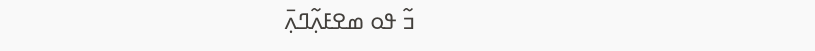ߏ߬ ߟߋ ߘߐߓߍ߲߬ߣߍ߲߫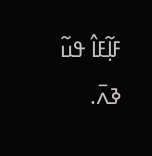ߓߊ߲߬ߓߊ߮ ߟߎ߬ ߢߍ߫.